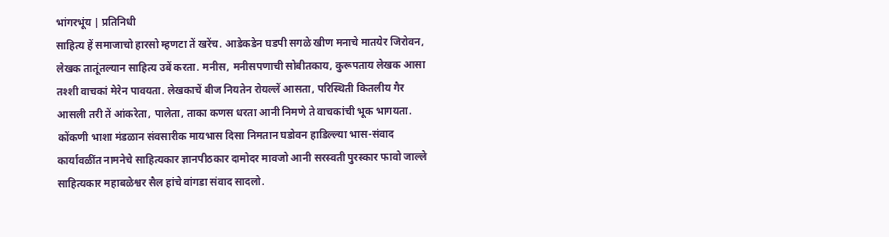भांगरभूंय | प्रतिनिधी
साहित्य हें समाजाचो हारसो म्हणटा तें खरेंच. आडेकडेन घडपी सगळे खीण मनाचे मातयेर जिरोवन, लेखक तातूंतल्यान साहित्य उबें करता. मनीस, मनीसपणाची सोबीतकाय, कुरूपताय लेखक आसा तश्शी वाचकां मेरेन पावयता. लेखकाचें बीज नियतेन रोयल्लें आसता, परिस्थिती कितलीय गैर आसली तरी तें आंकरेता, पालेता, ताका कणस धरता आनी निमणे ते वाचकांची भूक भागयता.
कोंकणी भाशा मंडळान संवसारीक मायभास दिसा निमतान घडोवन हाडिल्ल्या भास-संवाद कार्यावळींत नामनेचे साहित्यकार ज्ञानपीठकार दामोदर मावजो आनी सरस्वती पुरस्कार फावो जाल्ले साहित्यकार महाबळेश्वर सैल हांचे वांगडा संवाद सादलो.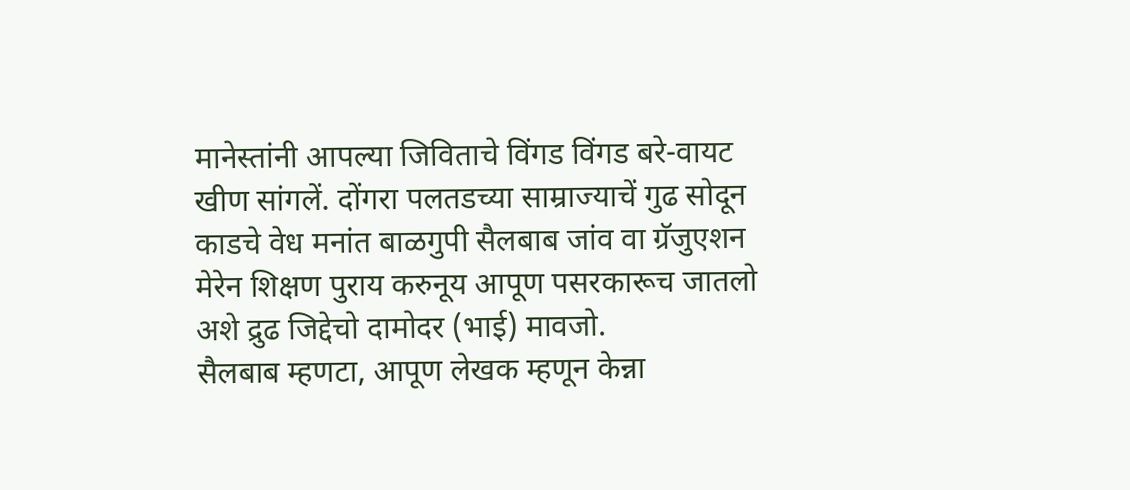मानेस्तांनी आपल्या जिविताचे विंगड विंगड बरे-वायट खीण सांगलें. दोंगरा पलतडच्या साम्राज्याचें गुढ सोदून काडचे वेध मनांत बाळगुपी सैलबाब जांव वा ग्रॅजुएशन मेरेन शिक्षण पुराय करुनूय आपूण पसरकारूच जातलो अशे द्रुढ जिद्देचो दामोदर (भाई) मावजो.
सैलबाब म्हणटा, आपूण लेखक म्हणून केन्ना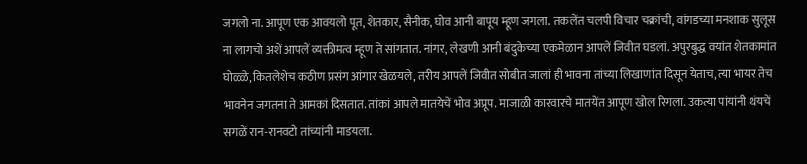जगलो ना. आपूण एक आवयलो पूत, शेतकार, सैनीक, घोव आनी बापूय म्हूण जगला. तकलेंत चलपी विचार चक्रांची, वांगडच्या मनशाक सुलूस ना लागचो अशें आपलें व्यक्तीमत्व म्हूण ते सांगतात. नांगर, लेखणी आनी बंदुकेच्या एकमेळान आपलें जिवीत घडलां. अपुरबुद्ध वयांत शेतकामांत घोळ्ळे, कितलेशेच कठीण प्रसंग आंगार खेळयले, तरीय आपलें जिवीत सोबीत जालां ही भावना तांच्या लिखाणांत दिसून येताच, त्या भायर तेच भावनेन जगतना ते आमकां दिसतात. तांकां आपले मातयेचें भोव अप्रूप. माजाळी कारवारचे मातयेंत आपूण खोल रिगला. उकत्या पांयांनी थंयचें सगळें रान-रानवटो तांच्यांनी माडयला.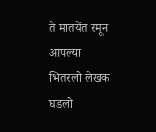ते मातयेंत रमून आपल्या भितरलो लेखक घडलो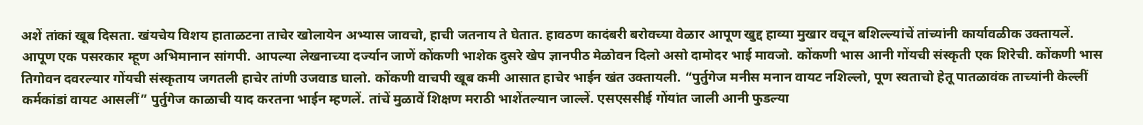अशें तांकां खूब दिसता. खंयचेय विशय हाताळटना ताचेर खोलायेन अभ्यास जावचो, हाची जतनाय ते घेतात. हावठण कादंबरी बरोवच्या वेळार आपूण खुद्द हाव्या मुखार वचून बशिल्ल्यांचें तांच्यांनी कार्यावळीक उक्तायलें.
आपूण एक पसरकार म्हूण अभिमानान सांगपी. आपल्या लेखनाच्या दर्ज्यान जाणें कोंकणी भाशेक दुसरे खेप ज्ञानपीठ मेळोवन दिलो असो दामोदर भाई मावजो. कोंकणी भास आनी गोंयची संस्कृती एक शिरेची. कोंकणी भास तिगोवन दवरल्यार गोंयची संस्कृताय जगतली हाचेर तांणी उजवाड घालो. कोंकणी वाचपी खूब कमी आसात हाचेर भाईन खंत उक्तायली. “पुर्तुगेज मनीस मनान वायट नशिल्लो, पूण स्वताचो हेतू पातळावंक ताच्यांनी केल्लीं कर्मकांडां वायट आसलीं” पुर्तुगेज काळाची याद करतना भाईन म्हणलें. तांचें मुळावें शिक्षण मराठी भाशेंतल्यान जाल्लें. एसएससीई गोंयांत जाली आनी फुडल्या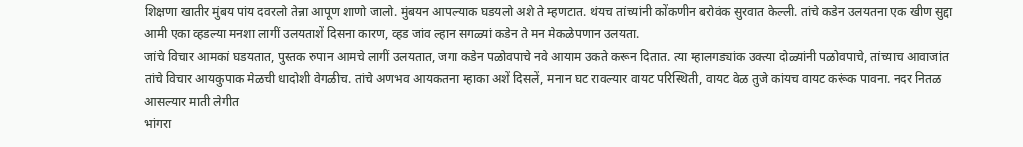शिक्षणा खातीर मुंबय पांय दवरलो तेन्ना आपूण शाणो जालो. मुंबयन आपल्याक घडयलो अशे ते म्हणटात. थंयच तांच्यांनी कोंकणीन बरोवंक सुरवात केल्ली. तांचे कडेन उलयतना एक खीण सुद्दा आमी एका व्हडल्या मनशा लागीं उलयताशें दिसना कारण, व्हड जांव ल्हान सगळ्यां कडेन ते मन मेकळेपणान उलयता.
जांचे विचार आमकां घडयतात, पुस्तक रुपान आमचे लागीं उलयतात, जगा कडेन पळोवपाचे नवे आयाम उकते करून दितात. त्या म्हालगड्यांक उक्त्या दोळ्यांनी पळोवपाचे, तांच्याच आवाजांत तांचे विचार आयकुपाक मेळची धादोशी वेगळीच. तांचे अणभव आयकतना म्हाका अशें दिसलें, मनान घट रावल्यार वायट परिस्थिती, वायट वेळ तुजे कांयच वायट करूंक पावना. नदर नितळ आसल्यार माती लेगीत
भांगरा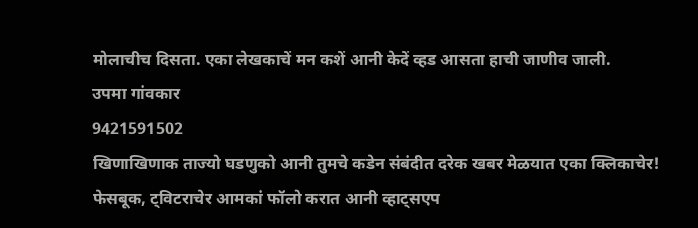मोलाचीच दिसता. एका लेखकाचें मन कशें आनी केदें व्हड आसता हाची जाणीव जाली.
उपमा गांवकार
9421591502
खिणाखिणाक ताज्यो घडणुको आनी तुमचे कडेन संबंदीत दरेक खबर मेळयात एका क्लिकाचेर! फेसबूक, ट्विटराचेर आमकां फॉलो करात आनी व्हाट्सएप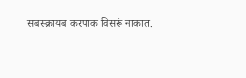सबस्क्रायब करपाक विसरूं नाकात.